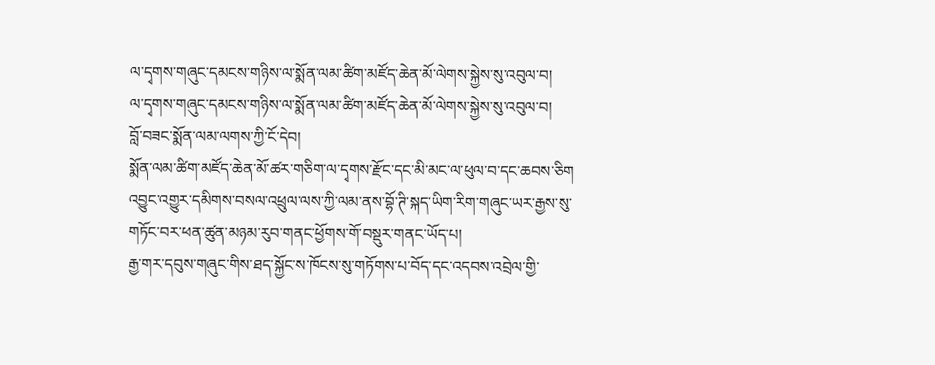ལ་དྭགས་གཞུང་དམངས་གཉིས་ལ་སྨོན་ལམ་ཚིག་མཛོད་ཆེན་མོ་ལེགས་སྐྱེས་སུ་འབུལ་བ།
ལ་དྭགས་གཞུང་དམངས་གཉིས་ལ་སྨོན་ལམ་ཚིག་མཛོད་ཆེན་མོ་ལེགས་སྐྱེས་སུ་འབུལ་བ།
བློ་བཟང་སྨོན་ལམ་ལགས་ཀྱི་ངོ་དེབ།
སྨོན་ལམ་ཚིག་མཛོད་ཆེན་མོ་ཚར་གཅིག་ལ་དྭགས་རྫོང་དང་མི་མང་ལ་ཕུལ་བ་དང་ཆབས་ཅིག འབྱུང་འགྱུར་དམིགས་བསལ་འཕྲུལ་ལས་ཀྱི་ལམ་ནས་བྷོ་ཊི་སྐད་ཡིག་རིག་གཞུང་ཡར་རྒྱས་སུ་གཏོང་བར་ཕན་ཚུན་མཉམ་རུབ་གནང་ཕྱོགས་གོ་བསྡུར་གནང་ཡོད་པ།
རྒྱ་གར་དབུས་གཞུང་གིས་ཐད་སྐྱོང་ས་ཁོངས་སུ་གཏོགས་པ་བོད་དང་འདབས་འབྲེལ་གྱི་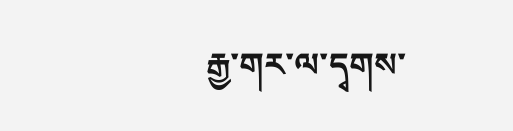རྒྱ་གར་ལ་དྭགས་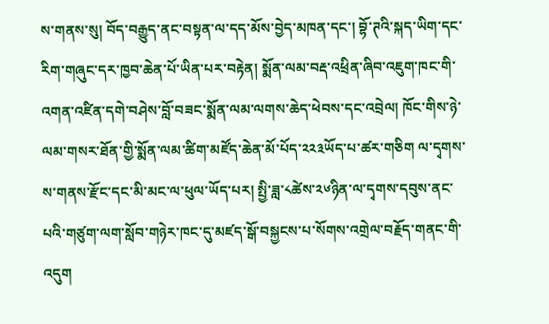ས་གནས་སུ། བོད་བརྒྱུད་ནང་བསྟན་ལ་དད་མོས་བྱེད་མཁན་དང་། བྷོ་ཊའི་སྐད་ཡིག་དང་རིག་གཞུང་དར་ཁྱབ་ཆེན་པོ་ཡིན་པར་བརྟེན། སྨོན་ལམ་བརྡ་འཕྲིན་ཞིབ་འཇུག་ཁང་གི་འགན་འཛིན་དགེ་བཤེས་བློ་བཟང་སྨོན་ལམ་ལགས་ཆེད་ཕེབས་དང་འབྲེལ། ཁོང་གིས་ཉེ་ལམ་གསར་ཐོན་གྱི་སྨོན་ལམ་ཚིག་མཛོད་ཆེན་མོ་པོད་༢༢༣ཡོད་པ་ཚར་གཅིག ལ་དྭགས་ས་གནས་རྫོང་དང་མི་མང་ལ་ཕུལ་ཡོད་པར། སྤྱི་ཟླ་༨ཚེས་༢༦ཉིན་ལ་དྭགས་དབུས་ནང་པའི་གཙུག་ལག་སློབ་གཉེར་ཁང་དུ་མཛད་སྒོ་བསྐྱངས་པ་སོགས་འགྲེལ་བརྗོད་གནང་གི་འདུག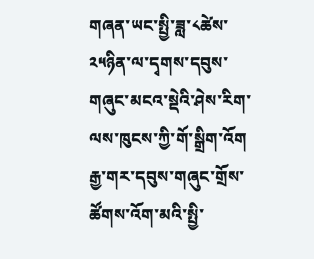གཞན་ཡང་སྤྱི་ཟླ་༨ཚེས་༢༥ཉིན་ལ་དྭགས་དབུས་གཞུང་མངའ་སྡེའི་ཤེས་རིག་ལས་ཁུངས་ཀྱི་གོ་སྒྲིག་འོག རྒྱ་གར་དབུས་གཞུང་གྲོས་ཚོགས་འོག་མའི་སྤྱི་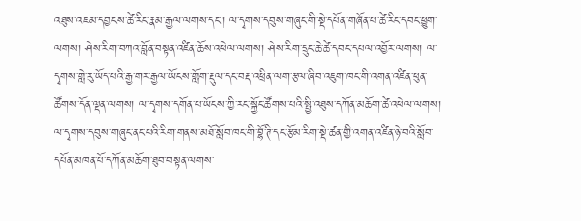འཐུས་འཇམ་དབྱངས་ཚེ་རིང་རྣམ་རྒྱལ་ལགས་དང་། ལ་དྭགས་དབུས་གཞུང་གི་སྡེ་དཔོན་གཞོན་པ་ཚེ་རིང་དབང་ཕྱུག་ལགས། ཤེས་རིག་བཀའ་བློན་བསྟན་འཛིན་ཆོས་འཕེལ་ལགས། ཤེས་རིག་དྲུང་ཆེ་ཚེ་དབང་དཔལ་འབྱོར་ལགས། ལ་དྭགས་གླེ་རུ་ཡོད་པའི་རྒྱ་གར་རྒྱལ་ཡོངས་གློག་རྡུལ་དང་བརྡ་འཕྲིན་ལག་རྩལ་ཞིབ་འཇུག་ཁང་གི་འགན་འཛིན་ཕུན་ཚོགས་དོན་ལྡན་ལགས། ལ་དྭགས་དགོན་པ་ཡོངས་ཀྱི་རང་སྐྱོང་ཚོགས་པའི་སྤྱི་འཐུས་དཀོན་མཆོག་ཚེ་འཕེལ་ལགས། ལ་དྭགས་དབུས་གཞུང་ནང་པའི་རིག་གནས་མཐོ་སློབ་ཁང་གི་བྷོ་ཊི་དང་རྩོམ་རིག་སྡེ་ཚན་གྱི་འགན་འཛིན་ཉེ་བའི་སློབ་དཔོན་མཁན་པོ་དཀོན་མཆོག་ཐུབ་བསྟན་ལགས་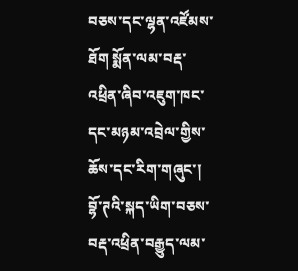བཅས་དང་ལྷན་འཛོམས་ཐོག སྨོན་ལམ་བརྡ་འཕྲིན་ཞིབ་འཇུག་ཁང་དང་མཉམ་འབྲེལ་གྱིས་ཆོས་དང་རིག་གཞུང་། བྷོ་ཊའི་སྐད་ཡིག་བཅས་བརྡ་འཕྲིན་བརྒྱུད་ལམ་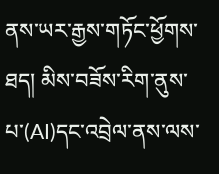ནས་ཡར་རྒྱས་གཏོང་ཕྱོགས་ཐད། མིས་བཟོས་རིག་ནུས་པ་(AI)དང་འབྲེལ་ནས་ལས་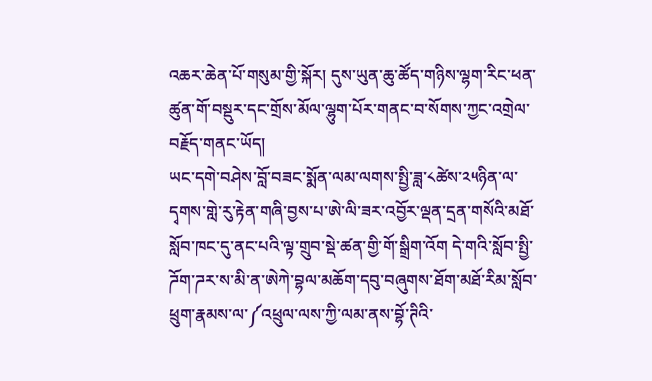འཆར་ཆེན་པོ་གསུམ་གྱི་སྐོར། དུས་ཡུན་ཆུ་ཚོད་གཉིས་ལྷག་རིང་ཕན་ཚུན་གོ་བསྡུར་དང་གྲོས་མོལ་ལྷུག་པོར་གནང་བ་སོགས་ཀྱང་འགྲེལ་བརྗོད་གནང་ཡོད།
ཡང་དགེ་བཤེས་བློ་བཟང་སྨོན་ལམ་ལགས་སྤྱི་ཟླ་༨ཚེས་༢༥ཉིན་ལ་དྭགས་གླེ་རུ་རྟེན་གཞི་བྱས་པ་ཨེ་ལི་ཟར་འབྱོར་ལྡན་དྲན་གསོའི་མཐོ་སློབ་ཁང་དུ་ནང་པའི་ལྟ་གྲུབ་སྡེ་ཚན་གྱི་གོ་སྒྲིག་འོག དེ་གའི་སློབ་སྤྱི་ཌོག་ཌར་ས་མི་ན་ཨེཀེ་བྷལ་མཆོག་དབུ་བཞུགས་ཐོག་མཐོ་རིམ་སློབ་ཕྲུག་རྣམས་ལ་༼འཕྲུལ་ལས་ཀྱི་ལམ་ནས་བྷོ་ཊིའི་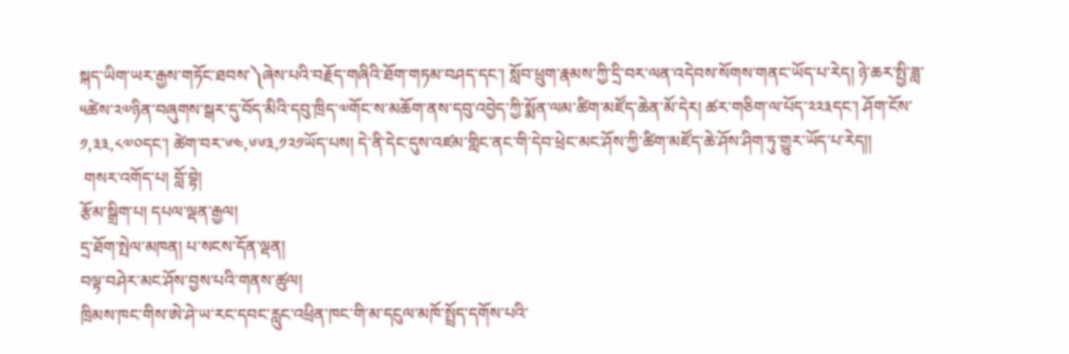སྐད་ཡིག་ཡར་རྒྱས་གཏོང་ཐབས་༽ཞེས་པའི་བརྗོད་གཞིའི་ཐོག་གཏམ་བཤད་དང་། སློབ་ཕྲུག་རྣམས་ཀྱི་དྲི་བར་ལན་འདེབས་སོགས་གནང་ཡོད་པ་རེད། ཉེ་ཆར་སྤྱི་ཟླ་༥ཚེས་༢༧ཉིན་བཞུགས་སྒར་དུ་བོད་མིའི་དབུ་ཁྲིད་༧གོང་ས་མཆོག་ནས་དབུ་འབྱེད་ཀྱི་སྨོན་ལམ་ཚིག་མཛོད་ཆེན་མོ་དེར། ཚར་གཅིག་ལ་པོད་༢༢༣དང་། ཤོག་ངོས་༡,༣༣,༨༧༠དང་། ཚེག་བར་༦༤,༦༦༣,༡༢༡ཡོད་པས། དེ་ནི་དེང་དུས་འཛམ་གླིང་ནང་གི་དེབ་ཕྲེང་མང་ཤོས་ཀྱི་ཚིག་མཛོད་ཆེ་ཤོས་ཤིག་ཏུ་གྱུར་ཡོད་པ་རེད།།
 གསར་འགོད་པ། བློ་བྷེ།
རྩོམ་སྒྲིག་པ། དཔལ་ལྡན་རྒྱལ།
དྲ་ཐོག་སྤེལ་མཁན། པ་སངས་དོན་ལྡན།
བལྟ་བཤེར་མང་ཤོས་བྱས་པའི་གནས་ཚུལ།
ཁྲིམས་ཁང་གིས་ཨེ་ཤེ་ཡ་རང་དབང་རླུང་འཕྲིན་ཁང་གི་མ་དངུལ་མཁོ་སྤྲོད་དགོས་པའི་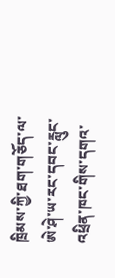ཁྲིམས་ཀྱི་ཐག་གཅོད་ལ་ཨེ་ཤེ་ཡ་རང་དབང་རླུང་འཕྲིན་ཁང་གིས་དགའ་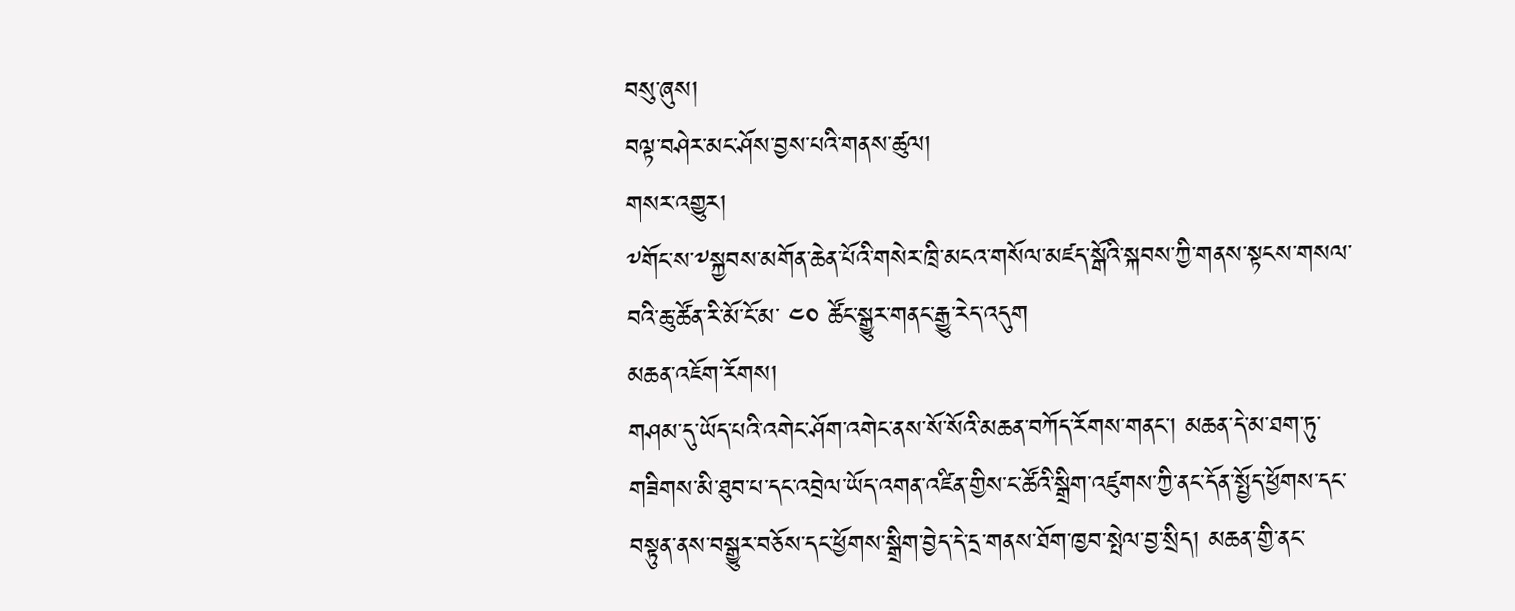བསུ་ཞུས།
བལྟ་བཤེར་མང་ཤོས་བྱས་པའི་གནས་ཚུལ།
གསར་འགྱུར།
༸གོང་ས་༸སྐྱབས་མགོན་ཆེན་པོའི་གསེར་ཁྲི་མངའ་གསོལ་མཛད་སྒོའི་སྐབས་ཀྱི་གནས་སྟངས་གསལ་བའི་ཆུ་ཚོན་རི་མོ་ངོ་མ་ ༤༠ ཚོང་སྒྱུར་གནང་རྒྱུ་རེད་འདུག
མཆན་འཇོག་རོགས།
གཤམ་དུ་ཡོད་པའི་འགེང་ཤོག་འགེང་ནས་སོ་སོའི་མཆན་བཀོད་རོགས་གནང་། མཆན་དེ་མ་ཐག་ཏུ་གཟིགས་མི་ཐུབ་པ་དང་འབྲེལ་ཡོད་འགན་འཛིན་གྱིས་ང་ཚོའི་སྒྲིག་འཛུགས་ཀྱི་ནང་དོན་སྤྱོད་ཕྱོགས་དང་བསྟུན་ནས་བསྒྱུར་བཅོས་དང་ཕྱོགས་སྒྲིག་བྱེད་དེ་དྲ་གནས་ཐོག་ཁྱབ་སྤེལ་བྱ་སྲིད། མཆན་གྱི་ནང་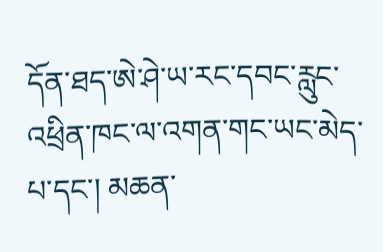དོན་ཐད་ཨེ་ཤེ་ཡ་རང་དབང་རླུང་འཕྲིན་ཁང་ལ་འགན་གང་ཡང་མེད་པ་དང་། མཆན་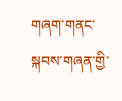གཞག་གནང་སྐབས་གཞན་གྱི་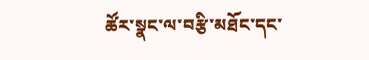ཚོར་སྣང་ལ་བརྩི་མཐོང་དང་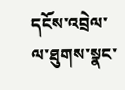དངོས་འབྲེལ་ལ་ཐུགས་སྣང་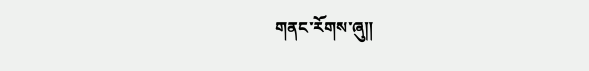གནང་རོགས་ཞུ༎